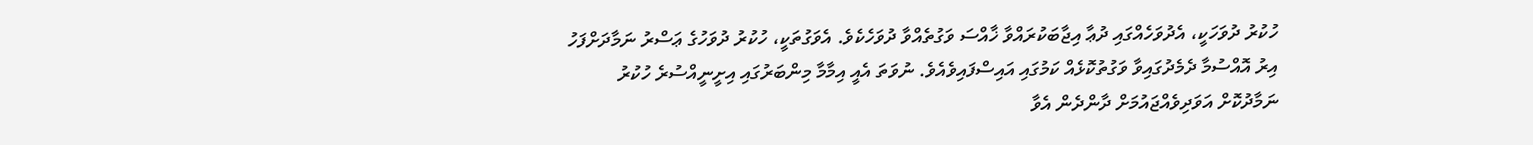ހުކުރު ދުވަހަކީ، އެދުވަހެއްގައި ދުޢާ އިޖާބަކުރައްވާ ޚާއްސަ ވަގުތެއްވާ ދުވަހެކެވެ. އެވަގުތަކީ، ހުކުރު ދުވަހުގެ ޢަސްރު ނަމާދަށްފަހު އިރު އޮއްސުމާ ދެމެދުގައިވާ ވަގުތުކޮޅެއް ކަމުގައި އައިސްފައިވެއެވެ. ނުވަތަ އެއީ އިމާމާ މިންބަރުގައި އިށީނީއްސުރެ ހުކުރު ނަމާދުކޮށް އަވަދިވެއްޖައުމަށް ދާންދެން އެވާ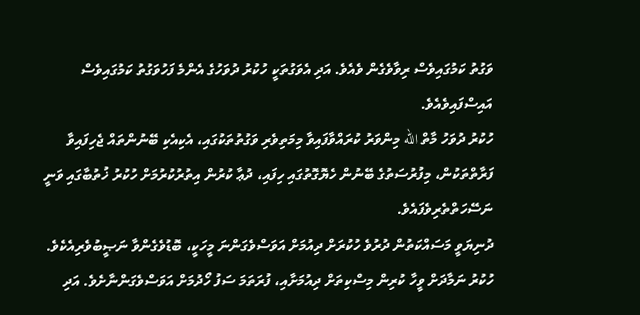ވަގުތު ކަމުގައިވެސް ރިވާވެގެން ވެއެވެ. އަދި އެވަގުތަކީ ހުކުރު ދުވަހުގެ އެންމެ ފަހުވަގުތު ކަމުގައިވެސް އައިސްފައިވެއެވެ.
ހުކުރު ދުވަހު މާތް الله މިންވަރު ކުރައްވާފައިވާ މިމަތިވެރި ވަގުތުތަކުގައި، އެކިއެކި ބޭނުންތައް ޖެހިފައިވާ ފަރާތްތަކުން، މިފުރުސަތުގެ ބޭނުން ހެޔޮގޮތުގައި ހިފައި، ދުޢާ ކުރުން އިތުރުކުރުމަށް ހުކުރު ޚުތުބާގައި ވަނީ ނަސޭހަތްތެރިވެފައެވެ.
ދުނިޔަވީ މަސައްކަތުން ދުރުވެ ހުކުރަށް ދިއުމަށް އަވަސްވެގަންނަ މީހަކީ، ބޮޑުވެގެންވާ ނަޞީބުވެރިއެކެވެ.
ހުކުރު ނަމާދަށް ވީހާ ކުރިން މިސްކިތަށް ދިއުމަށާއި، ފުރަތަމަ ސަފު ހޯދުމަށް އަވަސްވެގަންނާށެވެ. އަދި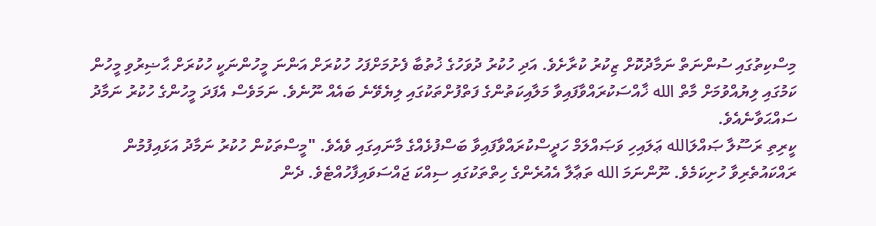މިސްކިތުގައި ސުންނަތް ނަމާދުކޮށް ޒިކުރު ކުރާށެވެ. އަދި ހުކުރު ދުވަހުގެ ޚުތުބާ ފެށުމަށްފަހު ހުކުރަށް އަންނަ މީހުންނަކީ ހުކުރަށް ޙާޟިރުވި މީހުން ކަމުގައި ލިޔުއްވުމަށް މާތް الله ޚާއްސަކުރައްވާފައިވާ މަލާއިކަތުންގެ ފަތްފުށްތަކުގައި ލިޔެވޭނެ ބައެއް ނޫނެވެ. ނަމަވެސް އެފަދަ މީހުންގެ ހުކުރު ނަމާދު ސައްޙަވާނެއެވެ.
ކީރިތި ރަސޫލާ ޞައްލަالله ޢަލައިހި ވަޞައްލަމް ހަދީސްކުރައްވާފައިވާ ބަސްފުޅެއްގެ މާނައިގައި ވެއެވެ. "މީސްތަކުން ހުކުރު ނަމާދު އަޅައިފުމުން ރައްކައުތެރިވާ ހުށިކަމެވެ. ނޫންނަމަ الله ތަޢާލާ އެއުރެންގެ ހިތްތަކުގައި ސިއްކަ ޖައްސަވައިފާހުއްޓެވެ. ދެން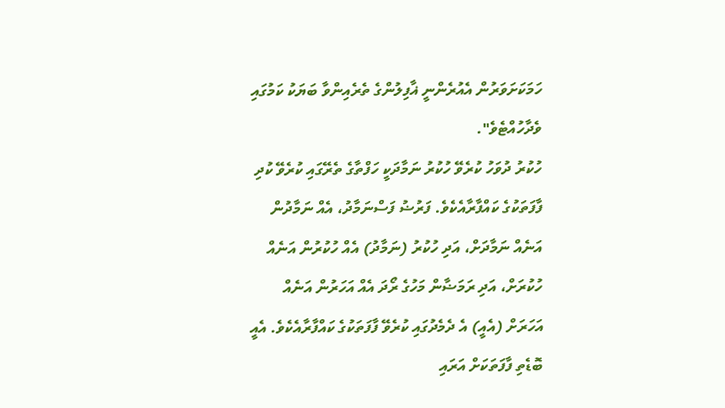ހަމަކަށަވަރުން އެއުރެންނީ ޣާފިލުންގެ ތެރެއިންވާ ބަޔަކު ކަމުގައި ވެދާހުއްޓެވެ".
ހުކުރު ދުވަހު ކުރެވޭ ހުކުރު ނަމާދަކީ ހަފްތާގެ ތެރޭގައި ކުރެވޭ ކުދި ފާފަތަކުގެ ކައްފާރާއެކެވެ. ފަރުޟު ފަސްނަމާދު، އެއް ނަމާދުން އަނެއް ނަމާދަށް، އަދި ހުކުރު (ނަމާދު) އެއް ހުކުރުން އަނެއް ހުކުރަށް، އަދި ރަމަޟާން މަހުގެ ރޯދަ އެއް އަހަރުން އަނެއް އަހަރަށް (އެއީ) އެ ދެމެދުގައި ކުރެވޭ ފާފަތަކުގެ ކައްފާރާއެކެވެ. އެއީ ބޮޑެތި ފާފަތަކަށް އަރައި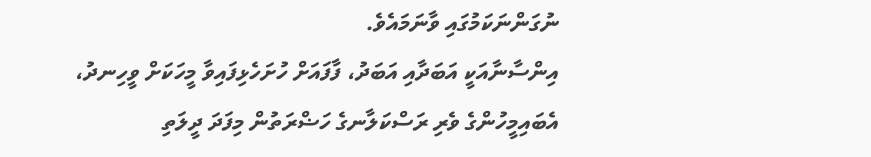ނުގަންނަކަމުގައި ވާނަމައެވެ.
އިންސާނާއަކީ އަބަދާއި އަބަދު، ފާފައަށް ހުށަހެޅިފައިވާ މީހަކަށް ވީހިނދު، އެބައިމީހުންގެ ވެރި ރަސްކަލާނގެ ހަޟްރަތުން މިފަދަ ދީލަތި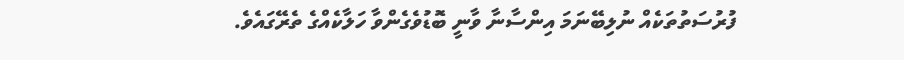ފުރުސަތުތަކެއް ނުލިބޭނަމަ އިންސާނާ ވާނީ ބޮޑުވެގެންވާ ހަލާކެއްގެ ތެރޭގައެވެ.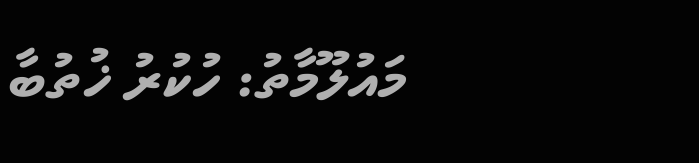މައުލޫމާތު: ހުކުރު ޚުތުބާ